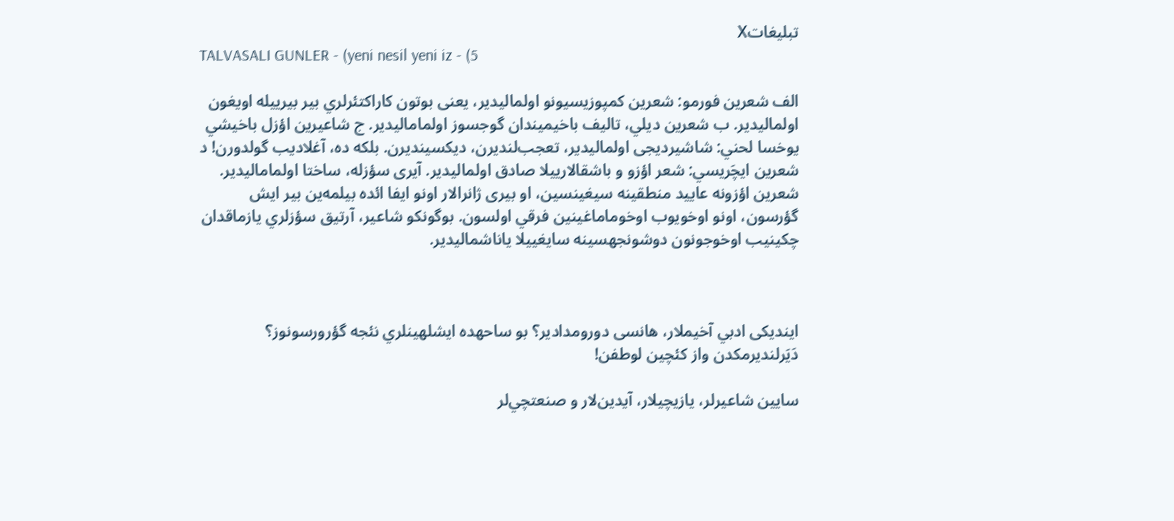تبليغاتX
TALVASALI GUNLER - (yeni nesil yeni iz - (5

الف شعرين فورمو: شعرين كمپوزيسيونو اولمالیدیر، یعنی بوتون كاراكتئرلري بير بيریيله اويغون اولمالیدیر. ب شعرين ديلي، تاليف باخيمیندان گوجسوز اولمامالیدیر. ج شاعيرين اؤزل باخيشي يوخسا لحني: شاشيردیجی اولمالیدیر، تعجب‌لنديرن، ديكسينديرن. بلکه ده، آغلادیب گولدورن! د شعرين ايچَريسي: شعر اؤزو و باشقالارییلا صادق اولمالیدیر. آیری سؤزله، ساختا اولمامالیدیر. شعرين اؤزونه عايید منطقينه سيغینسین، او بیری ژانرالار اونو ايفا ائده بيلمه‌ين بیر ایش گؤرسون، اونو اوخويوب اوخوماماغينين فرقي اولسون. بوگونکو شاعیر، آرتیق سؤزلري يازماقدان چكينیب اوخوجونون دوشونجهسينه سايغيیلا یاناشمالیدیر.



اينديکی ادبي آخیملار، هانسی دورومدادير؟ بو ساحهده ايشلهينلري نئجه گؤرورسونوز؟ دَیَرلندیرمکدن واز کئچین لوطفن!

سایین شاعيرلر، يازيچيلار، آيدين‌لار و صنعتچي‌لر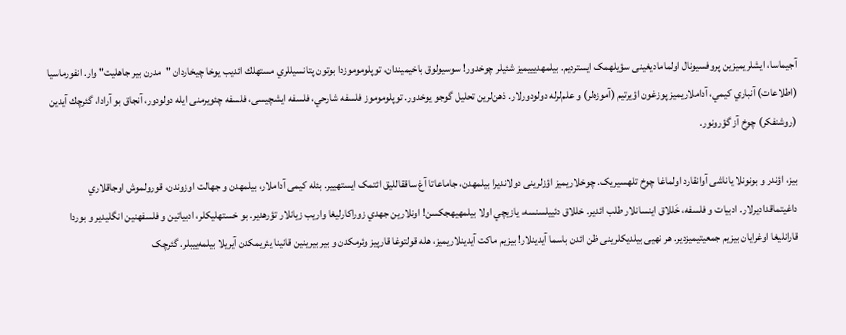آجيماسا، ايشلريمیزین پروفسيونال اولمامادیغینی سؤیلهمک ایستردیم. بيلمهديیيميز شئيلر چوخدور! سوسيولوق باخيمیندان، توپلوموموزدا بوتون پتانسيللري مستهلك ائديب يوخا چيخاردان "مدرن بیر جاهليت" وار. انفورماسیا (اطلاعات) آنباري كيمي، آداملاريميز پوزغون اؤيرتيم (آموزه‌لر) و علم‌لرله دولودورلار. ذهن‌لرين تحليل گوجو يوخدور. توپلوموموز فلسفه شارحي، فلسفه ایشچیسی، فلسفه چئويرمنی ایله دولودور، آنجاق بو آرادا، گئرچك آیدین (روشنفكر) چوخ آز گؤرونور.

بیز، اؤندر و بونونلا یاناشی آوانقارد اولماغا چوخ تلهسیریک. چوخلاریمیز اؤزلرينی دولاندیرا بیلمهدن، جاماعاتا آغ ساققالليق ائتمک ایستهییر. بئله کیمی آداملار، بيلمهدن و جهالت اوزوندن، قورولموش اوجاقلاري داغيتماقدادیرلار. ادبيات و فلسفه، خَللاق اينسانلار طلب ائدیر. خللاق دئييلسنسه، يازيچي اولا بيلمهيهجكسن! اونلارين جهدي زوراکارليغا واريب زیانلار تؤرهدير. بو خستهليكلر، ادبياتين و فلسفهنين انگليدير و بوردا قارانليغا اوغرايان بيزيم جمعيتيميزدير. هر نهیی بیلدیکلرینی ظن ائدن باسما آيدينلار! بیزیم ماكت آیدینلاریمیز، هله قولتوغا قارپیز وئرمکدن و بیر بیرینین قانینا یئریمکدن آيريلا بيلمه‌ييبلر. گئرچک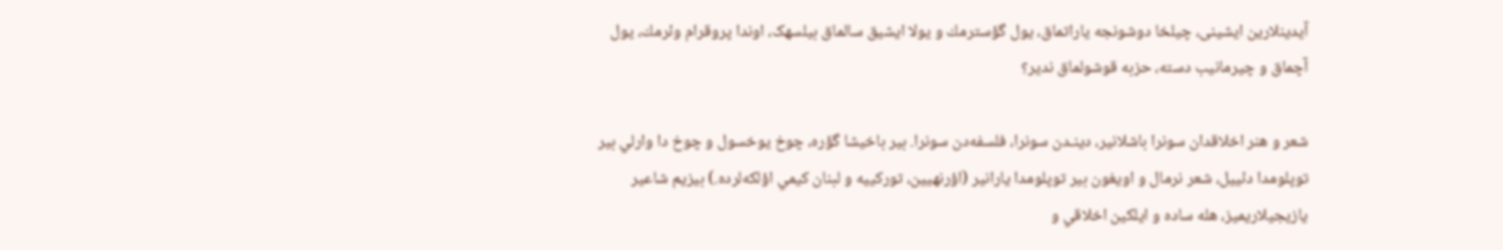آیدینلارین ايشينی، چيلخا دوشونجه یاراتماق، يول گؤسترمك و يولا ايشيق سالماق بیلسهک، اوندا پروقرام وئرمك، يول آچماق و چيرمانيب دسته، حزبه قوشولماق ندیر؟

شعر و هنر اخلاقدان سونرا باشلانير، دينـد‌ن سونرا، فلسفه‌د‌ن سونرا. بير باخیشا گؤره، چوخ يوخسول و چوخ دا وارلي بیر توپلومدا دئییل، شعر نرمال و اویغون بير توپلومدا يارانیر (اؤرنهیین، توركيیه و لبنان كيمي اؤلكه‌لرده.) بيزيم شاعير يازيجيلاريميز، هله ساده و ایلکین اخلاقي و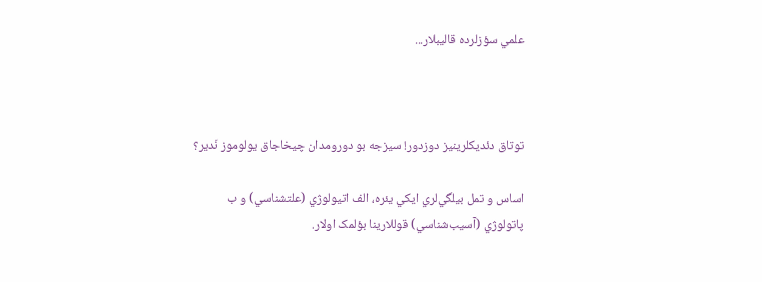علمي سؤزلرده قالیبلار...



توتاق دئدیکلرینیز دوزدور! سیزجه بو دورومدان چیخاجاق یولوموز نَدیر؟

اساس و تمل بيلگي‌لري ايكي یئره، الف اتيولوژي (علتشناسي) و ب پاتولوژي (آسيب‌شناسي) قوللارینا بؤلمک اولار.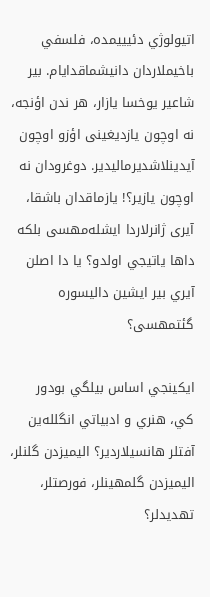اتيولوژي دئیییمده، فلسفي باخيملاردان دانیشماقدایام. بير شاعير یوخسا يازار، هر ندن اؤنجه، نه اوچون يازدیغینی اؤزو اوچون آیدینلاشدیرمالیدیر. دوغرودان نه اوچون يازير؟! یازماقدان باشقا، آیری ژانرلاردا ايشله‌مهسی بلکه داها ياتيجي اولدو؟ يا دا اصلن آيري بير ایشین داليسوره گئتمهسی؟

ايكينجي اساس بيلگي بودور كي، هنري و ادبياتي انگلله‌ين آفتلر هانسیلاردیر؟ الیمیزدن گلنلر، الیمیزدن گلمهینلر، فورصتلر، تهديدلر؟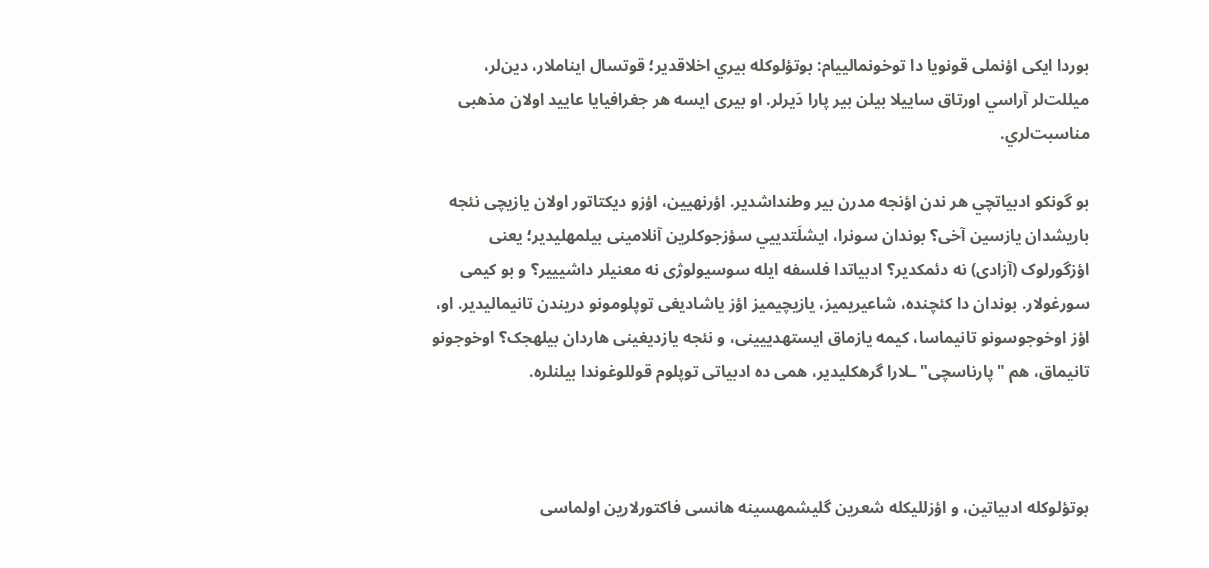بوردا ایکی اؤنملی قونویا دا توخونمالییام: بوتؤلوکله بيري اخلاقدير؛ قوتسال ايناملار، دين‌لر، میللت‌لر آراسي اورتاق ساییلا بیلن بیر پارا دَیرلر. او بیری ایسه هر جغرافيایا عایید اولان مذهبی مناسبت‌لري.

بو گونکو ادبياتچي هر ندن اؤنجه مدرن بیر وطنداشدير. اؤرنهیین، اؤزو دیکتاتور اولان یازیچی نئجه باریشدان يازسین آخی؟ بوندان سونرا، ايشلَتديیي سؤزجوکلرین آنلامینی بیلمهلیدیر؛ یعنی اؤزگورلوک (آزادی) نه دئمكدير؟ ادبياتدا فلسفه ایله سوسیولوژی نه معنيلر داشيیير؟ و بو کیمی سورغولار. بوندان دا کئچنده، شاعيریمیز، یازیچیمیز اؤز یاشادیغی توپلومونو دریندن تانیمالیدیر. او، اؤز اوخوجوسونو تانيماسا، کیمه یازماق ایستهدییینی، و نئجه یازدیغینی هاردان بیلهجک؟ اوخوجونو تانيماق، هم "پارناسچی"ـلارا گرهکلیدیر، همی ده ادبیاتی توپلوم قوللوغوندا بيلنلره.



بوتؤلوکله ادبياتين، و اؤزللیکله شعرين گليشمهسينه هانسی فاکتورلارین اولماسی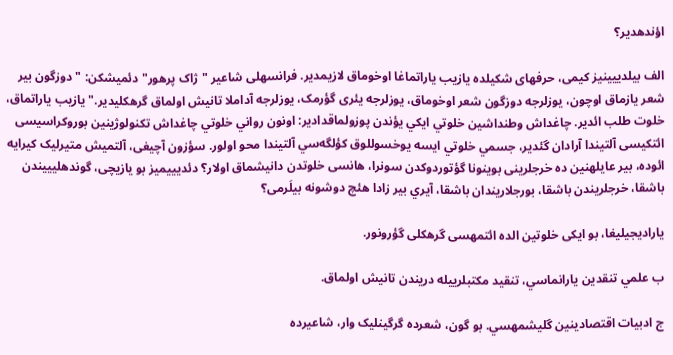اؤندهدیر؟

الف بيلدییینیز کیمی، حرفهای شکیلده يازيب ياراتماغا اوخوماق لازيمدير. فرانسهلی شاعير "ژاک پرهور" دئميشكن: "دوزگون بیر شعر يازماق اوچون، يوزلرجه دوزگون شعر اوخوماق، يوزلرجه يئری گؤرمک، يوزلرجه آداملا تانيش اولماق گرهکلیدیر." يازيب ياراتماق، خلوت طلب ائدیر. چاغداش وطنداشین خلوتي ايكي يؤندن پوزولماقدادیر: اونون رواني خلوتي چاغداش تكنولوژينين بوروكراسيسی ائتکيسی آلتیندا آرادان گئدير، جسمي خلوتي ایسه یوخسوللوق كؤلگه‌سي آلتیندا محو اولور. سؤزون آچیغی، آلتمیش متیرليک کیرایه ائوده، بیر عايلهنین ده خرجلرینی بوینونا گؤتوردوکدن سونرا، هانسی خلوتدن دانیشماق اولار؟ دئدیییمیز بو یازیچی، گوندهلیییندن باشقا، خرجلریندن باشقا، بورجلاريندان باشقا، آيري بير زادا هئچ دوشونه بیلَرمی؟

یارادیجیلیغا، بو ایکی خلوتین الده ائتمهسی گرهکلی گؤرونور.

ب علمي تنقدين يارانماسي، تنقید مكتبلريیله دریندن تانيش اولماق.

ج ادبيات اقتصادينين گليشمهسي. بو گون، شعرده گرگینلیک وار، شاعيرده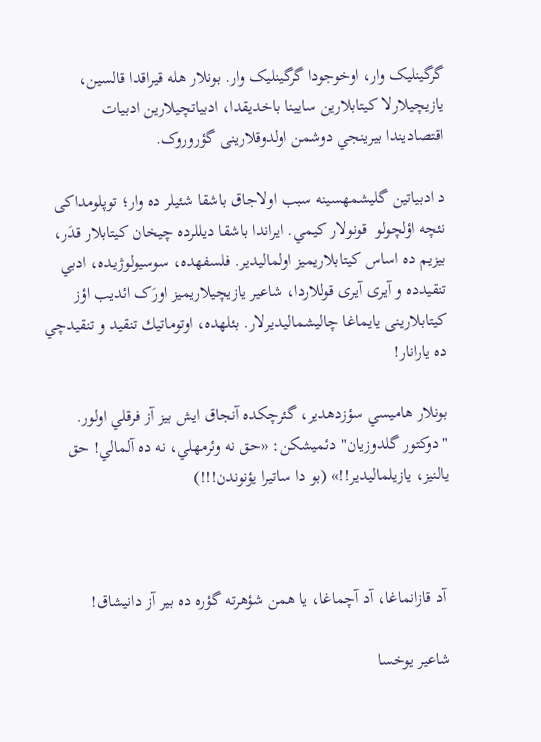گرگینلیک وار، اوخوجودا گرگینلیک وار. بونلار هله قیراقدا قالسین، يازیچیلارلا كيتابلارين سایینا باخدیقدا، ادبياتچيلارین ادبيات اقتصاديندا بيرينجي دوشمن اولدوقلارینی گؤروروک.

د ادبياتين گليشمهسينه سبب اولاجاق باشقا شئیلر ده وار؛ توپلومداکی نئچه اؤلچولو  قونولار كيمي. ایراندا باشقا ديللرده چیخان كیتابلار قدَر، بيزیم ده اساس كيتابلاریمیز اولمالیدیر. فلسفهده، سوسیولوژیـده، ادبي تنقيدده و آیری آیری قوللاردا، شاعير يازيچيلاریمیز اورَک ائدیب اؤز كیتابلارينی یایماغا چالیشمالیدیرلار. بئلهده، اوتوماتيك تنقيد و تنقيدچي ده يارانار!

بونلار هاميسي سؤزدهدير، گئرچکده آنجاق ايش بيز آز فرقلي اولور. "دوكتور گلدوزيان" دئميشكن: «حق نه وئرمهلي، نه ده آلمالي! حق یالنیز، يازيلماليدير!!» (بو دا ساتيرا يؤنوندن!!!)



 آد قازانماغا، آد آچماغا، یا همن شؤهرته گؤره ده بیر آز دانیشاق!

شاعير یوخسا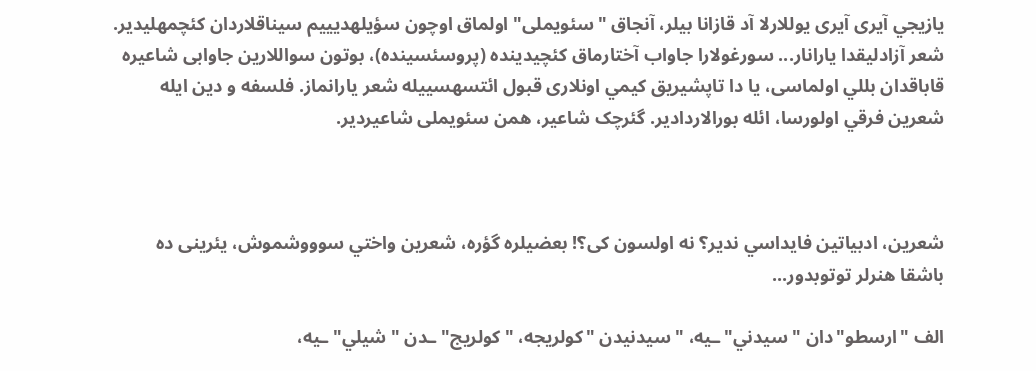يازيجي آیری آیری يوللارلا آد قازانا بیلر، آنجاق "سئویملی" اولماق اوچون سؤیلهدیییم سيناقلاردان کئچمهلیدیر. شعر آزادليقدا يارانار... سورغولارا جاواب آختارماق کئچیدینده (پروسئسینده)، بوتون سواللارين جاوابی شاعیره قاباقدان بللي اولماسی، يا دا تاپشيريق كيمي اونلاری قبول ائتسهسییله شعر يارانماز. فلسفه و دين ایله شعرين فرقي اولورسا، ائله بورالاردادير. گئرچک شاعیر، همن سئویملی شاعیردیر.



شعرين، ادبياتين فايداسي ندير؟ نه اولسون کی؟! بعضيلره گؤره، شعرين واختي سوووشموش، یئرینی ده باشقا هنرلر توتوبدور...

الف "ارسطو"دان "سيدني"ـيه، "سيدنيدن "كولريجه، "كولريج"ـدن "شيلي"ـيه،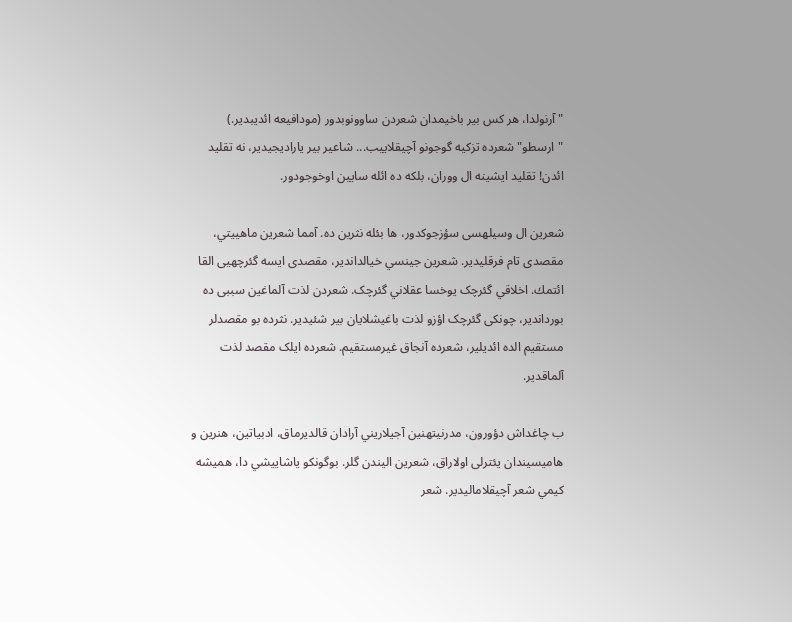"آرنولدا، هر كس بير باخيمدان شعردن ساوونوبدور (مودافیعه ائدیبدیر.) "ارسطو" شعرده تزكيه گوجونو آچيقلاييب... شاعير بير ياراديجيدير، نه تقليد ائدن! تقليد ايشينه ال ووران، بلکه ده ائله سایین اوخوجودور.

شعرین ال وسیلهسی سؤزجوکدور، ها بئله نثرین ده. آمما شعرين ماهييتي، مقصدی تام فرقليدير. شعرين جینسي خيالداندير، مقصدی ایسه گئرچهیی القا ائتمك. اخلاقي گئرچک یوخسا عقلاني گئرچک. شعردن لذت آلماغين سببی ده بورداندير، چونکی گئرچک اؤزو لذت باغیشلایان بیر شئيدير. نثرده بو مقصدلر مستقيم الده ائديلير، شعرده آنجاق غيرمستقيم. شعرده ایلک مقصد لذت آلماقدير.

ب چاغداش دؤورون، مدرنيتهنين آجيلاريني آرادان قالديرماق، ادبياتين، هنرين و هامیسیندان یئترلی اولاراق، شعرين اليندن گلر. بوگونكو ياشايیشي دا، هميشه كيمي شعر آچیقلامالیدیر. شعر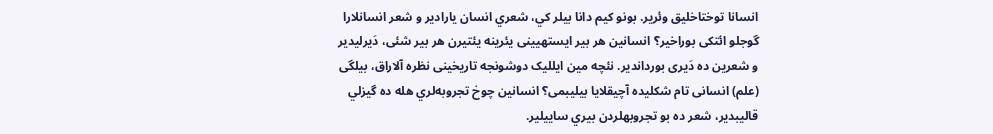انسانا توختاخلیق وئریر. بونو كيم دانا بيلر كي، شعري انسان يارادير و شعر انسانلارا گوجلو ائتکی بوراخیر؟ انسانين هر بير ايستهيینی یئرینه یئتیرن هر بیر شئی، دَیرلیدیر و شعرين ده دَیری بورداندير. نئچه مين ايللیک دوشونجه تاريخینی نظره آلاراق، بیلگی (علم) انسانی تام شكليده آچيقلايا بيليبمی؟ انسانين چوخ تجروبه‌لري هله ده گيزلي قاليبدیر، شعر ده بو تجروبهلردن بيري ساییلیر.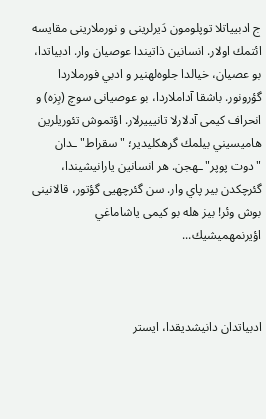ج ادبیياتلا توپلومون دَیرلرینی و نورملارينی مقايسه ائتمك اولار. انسانين ذاتيندا عوصيان وار. ادبياتدا، بو عصيان، خيالدا جلوه‌لهنير و ادبي فورملاردا گؤرونور. باشقا آداملاردا، بو عوصيانی سوچ (بِزه) و انحراف کیمی آدلارلا تانیییرلار. اؤتموش تئوريلرين هاميسيني بيلمك گرهکلیدیر؛ "سقراط"ـدان "دوت پوپر"ـهجن. هر انسانين يارانیشیندا، گئرچکدن بير پاي وار. سن گئرچهیی گؤتور، قالانينی بوش وئر! بیز هله بو کیمی ياشاماغي اؤيرنمهميشيك...



ادبیاتدان دانیشدیقدا، ایستر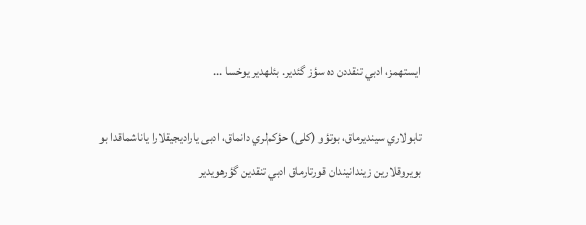ایستهمز، ادبي تنقددن ده سؤز گئدیر. بئلهدیر یوخسا ...

تابولاري سیندیرماق، بوتؤو (کلی) حؤكم‌لري دانماق، ادبی ياراديجيقلارا یاناشماقدا بو بویروقلارین زيندانيندان قورتارماق ادبي تنقدين گؤرهویدیر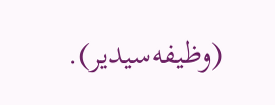(وظيفه‌سيدیر).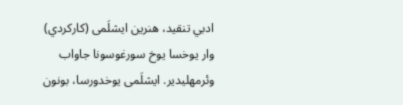ادبي تنقید، هنرين ایشلَمی (كاركردي) وار یوخسا یوخ سورغوسونا جاواب وئرمهلیدیر. ایشلَمی يوخدورسا، بونون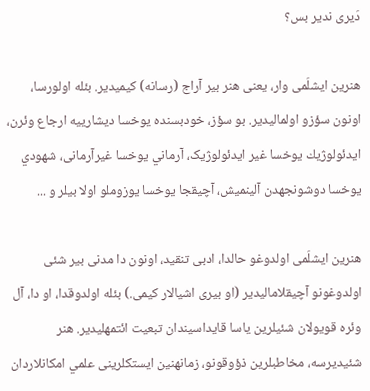دَیری ندير بس؟

هنرین ایشلَمی وار، یعنی هنر بير آراج (رسانه) كيميدير. بئله اولورسا، اونون سؤزو اولمالیدیر. بو سؤز، خودبسنده یوخسا ديشاريیه ارجاع وئرن، ایدئولوژيك یوخسا غیر ایدئولوژیک، آرماني یوخسا غیرآرمانی، شهودي يوخسا دوشونجهدن آلینمیش، آچیقجا یوخسا یوزوملو اولا بیلر و ...

هنرین ایشلَمی اولدوغو حالدا، ادبی تنقید، اونون دا مدنی بیر شئی اولدوغونو آچیقلامالیدیر (او بیری اشیالار کیمی.) بئله اولدوقدا، او دا، آل وئره قویولان شئیلرین یاسا قایداسیندان تبعیت ائتمهلیدیر. هنر شئیدیرسه، مخاطبلرين ذؤوقونو، زمانهنین ایستکلرینی علمي امكانلاردان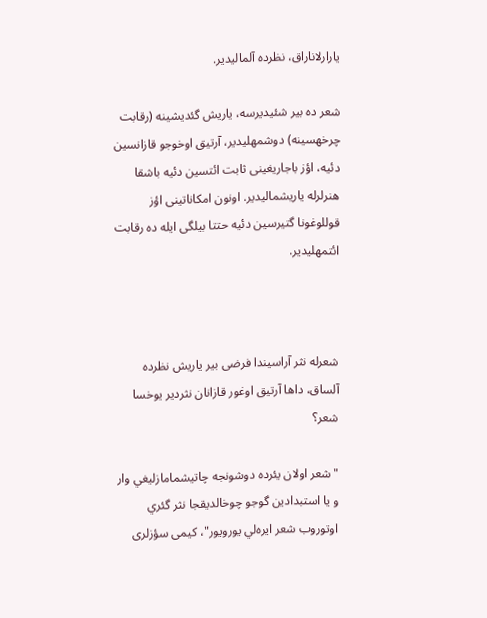یارارلاناراق، نظرده آلمالیدیر.

شعر ده بير شئیدیرسه، یاریش گئدیشینه (رقابت چرخهسینه) دوشمهلیدیر، آرتيق اوخوجو قازانسین دئیه، اؤز باجاریغینی ثابت ائتسین دئیه باشقا هنرلرله یاریشمالیدیر. اونون امكاناتينی اؤز قوللوغونا گتيرسین دئیه حتتا بیلگی ایله ده رقابت ائتمهلیدیر.



شعرله نثر آراسیندا فرضی بیر یاریش نظرده آلساق، داها آرتیق اوغور قازانان نثردیر یوخسا شعر؟

"شعر اولان يئرده دوشونجه چاتيشمامازليغي وار و يا استبدادين گوجو چوخالديقجا نثر گئري اوتوروب شعر ايره‌لي یورویور"، کیمی سؤزلری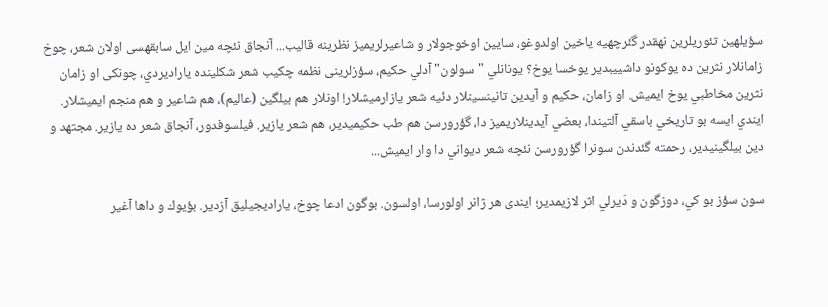سؤیلهین تئوریلرین نهقدر گئرچهیه ياخين اولدوغو، سایين اوخوجولار و شاعيرلريميز نظرينه قاليب... آنجاق نئچه مين ايل سابقهسی اولان شعر، چوخ زامانلار نثرين ده يوكونو داشييبدیر یوخسا یوخ؟ يونانلي "سولون" آدلي حكيم، سؤزلرينی نظمه چكيب شعر شكلينده ياراديردي، چونکی او زامان نثرين مخاطبي يوخ ایمیش. او زامان، حكيم و آیدین تانينسينلار دئیه شعر يازارميشلار! اونلار هم بیلگین (عالیم)، هم شاعير و هم منجم ايميشلار. ايندي ايسه بو تاريخي باسقي آلتيندا، بعضي آیدینلاریمیز دا، گؤرورسن هم طب حكيميدير، هم شعر يازير. فيلسوفدور، آنجاق شعر ده يازير. مجتهد و دين بیلگینیدير، رحمته گئدندن سونرا گؤرورسن نئچه شعر ديواني دا وار ايميش...

سون سؤز بو كي، دوزگون و دَيرلي اثر لازيمدير؛ ایندی هر ژانر اولورسا، اولسون. بوگون ادعا چوخ، ياراديجيليق آزدير. بؤيوك و داها آغير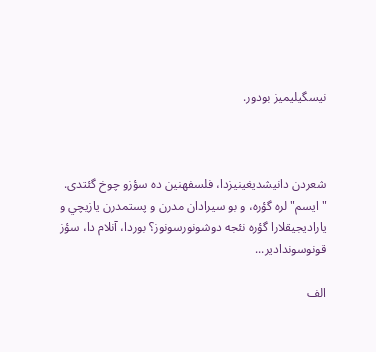نيسگيلیمیز بودور.



شعردن دانیشدیغینیزدا، فلسفهنین ده سؤزو چوخ گئتدی. "ايسم"لره گؤره، و بو سیرادان مدرن و پستمدرن يازيچي و یارادیجیقلارا گؤره نئجه دوشونورسونوز؟ بوردا، آنلام دا، سؤز قونوسوندادیر...

الف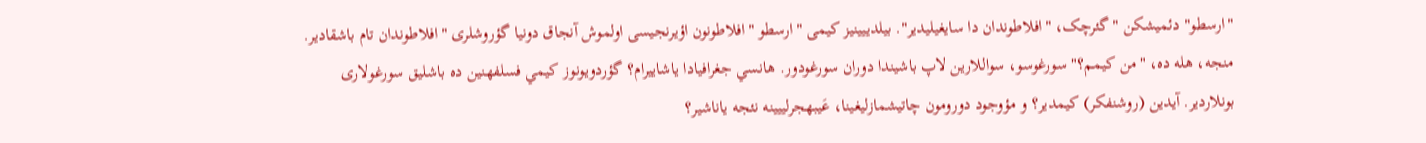"ارسطو" دئميشکن "گئرچک، "افلاطوندان دا سايغيليدير". بيلدییینیز کیمی "ارسطو "افلاطونون اؤیرنجیسی اولموش آنجاق دونیا گؤروشلری "افلاطوندان تام باشقادير. منجه، هله ده، "من كيمم؟" سورغوسو، سواللارین لاپ باشيندا دوران سورغودور. هانسي جغرافيادا ياشاييرام؟ گؤردویونوز كيمي فسلفهنين ده باشليق سورغولاری بونلاردير. آیدین (روشنفکر) كيمدير؟ و مؤوجود دورومون چاتيشمازليغينا، عَيبهجرليیينه نئجه ياناشير؟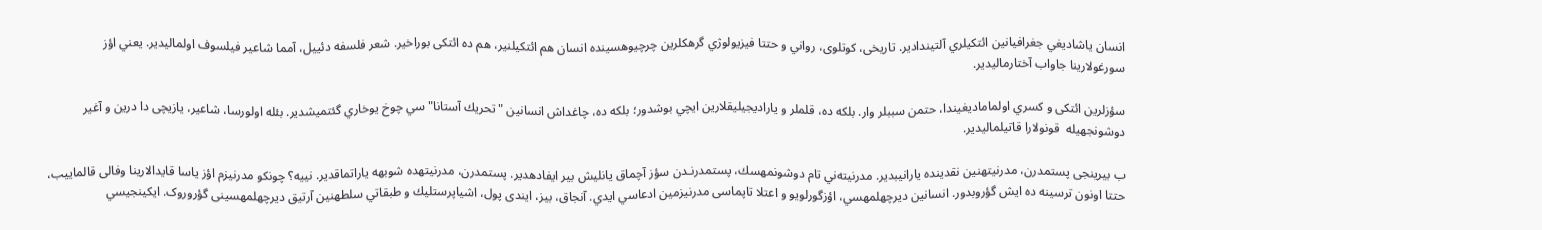انسان ياشاديغي جغرافيانين ائتکيلري آلتيندادير. تاريخی، کوتلوی، رواني و حتتا فيزيولوژي گرهکلرین چرچیوهسینده انسان هم ائتکیلنیر، هم ده ائتکی بوراخیر. شعر فلسفه دئييل، آمما شاعير فيلسوف اولمالیدیر. يعني اؤز سورغولارینا جاواب آختارمالیدیر.

سؤزلرين ائتکی و كسري اولمامادیغیندا، حتمن سببلر وار. بلکه ده، قلملر و یارادیجیلیقلارین ايچي بوشدور؛ بلكه ده، چاغداش انسانين "تحريك آستانا"سي چوخ يوخاري گئتمیشدیر. بئله اولورسا، شاعير، يازيچی دا درين و آغير دوشونجهیله  قونولارا قاتیلمالیدیر.

ب بیرینجی پستمدرن، مدرنيتهنين نقدينده يارانيبدیر. مدرنيته‌ني تام دوشونمهسك، پستمدرنـدن سؤز آچماق يانليش بير ایفادهدیر. پستمدرن، مدرنيتهده شوبهه یاراتماقدیر. نیيه؟ چونكو مدرنيزم اؤز یاسا قايدالارينا وفالی قالمایيب، حتتا اونون ترسینه ده ایش گؤروبدور. انسانین ديرچهلمهسي، اؤزگورلویو و اعتلا تاپماسی مدرنيزمین ادعاسي ايدي. آنجاق، بیز، ایندی پول، اشیاپرستليك و طبقاتي سلطهنین آرتيق ديرچهلمهسینی گؤروروک. ايكينجيسي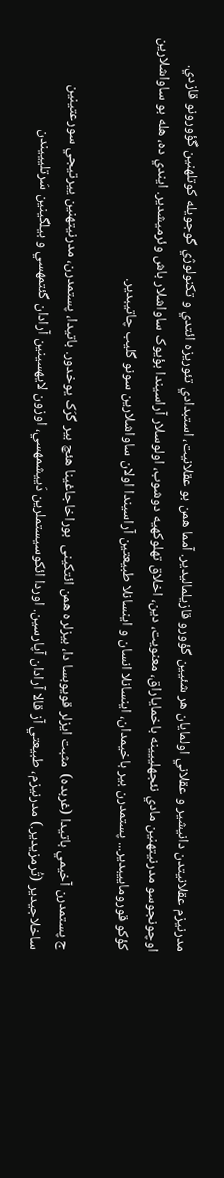مدرنيزم عقلانيتدن دانیشیر و عقلاني اولمایان هر شئیین گؤورو قازيلمالیدیر. آمما همن بو عقلانيت، استبدادي تئوريزه ائتدي و تكنولوژي گوجويله كوتلهنين گؤورونو قازدي. اوچونجوسو مدرنيتهنين مادي نئجهلییینه باخماياراق، معنويت، دين، اخلاق تهلوکهیه دوشوب، اولوسلار آراسيندا بؤیوک ساواشلار باش وئرمیشدیر. ايندي ده، هله بو ساواشلارین کؤکو قوروماييبدیر... پستمدرن بير باخيمدان، اينسانلا انسان و اينسانلا طبيعتين آراسیندا اولان ساواشلارين سونو گلیب چاتیبدیر.

ج پستمدرن آخيمي باتیدا (غربده)  مثبت ايزلر قويوبسا دا، بيزلره همن ائتکینی  بوراخاجاغینا هئچ بير گرَک يوخدور. باتیدا، پستمدرن، مدرنيتهنين ييرتيجي سورعتينين ساخلاجیدیر (تُرمزيدير.) مدرنيزم، طبيعتي آز قالا آرادان آپارسين. اوردا ائكوسيستملرين دَييشمهسي، اوزون لايهسينين آرادان گئتمهسي و بیلگینین سَرتليیيندن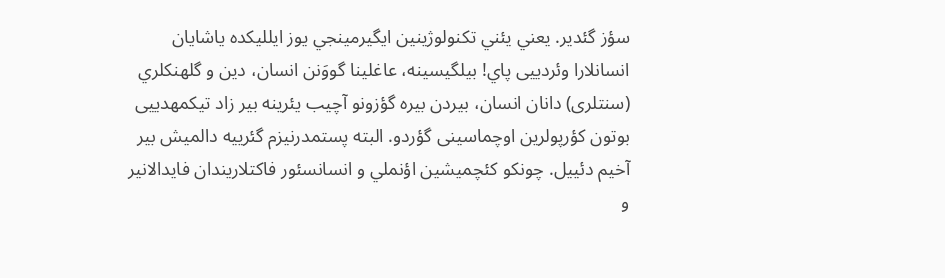سؤز گئدير. يعني يئني تكنولوژينين ایگيرمينجي یوز ایللیکده یاشایان انسانلارا وئردییی پاي! بیلگیسینه، عاغلينا گووَنن انسان، دين و گلهنکلري (سنتلری) دانان انسان، بيردن بيره گؤزونو آچيب یئرینه بیر زاد تیکمهدییی بوتون كؤرپولرين اوچماسینی گؤردو. البته پستمدرنيزم گئرییه دالمیش بیر آخيم دئييل. چونكو كئچميشين اؤنملي و انسانسئور فاكتلاريندان فايدالانير و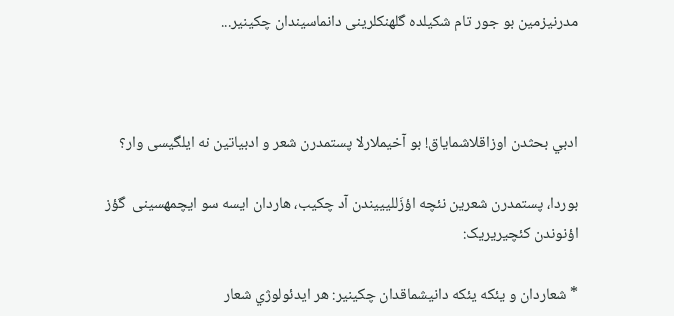مدرنيزمين بو جور تام شكيلده گلهنکلرینی دانماسیندان چکینیر...



ادبي بحثدن اوزاقلاشماياق! بو آخيملارلا پستمدرن شعر و ادبياتين نه ایلگیسی وار؟

بوردا، پستمدرن شعرين نئچه اؤزَللیییندن آد چکیب، هاردان ایسه سو ايچمهسينی  گؤز اؤنوندن کئچیریریک:

* شعاردان و يئكه يئكه دانيشماقدان چكينير: هر ايدئولوژي شعار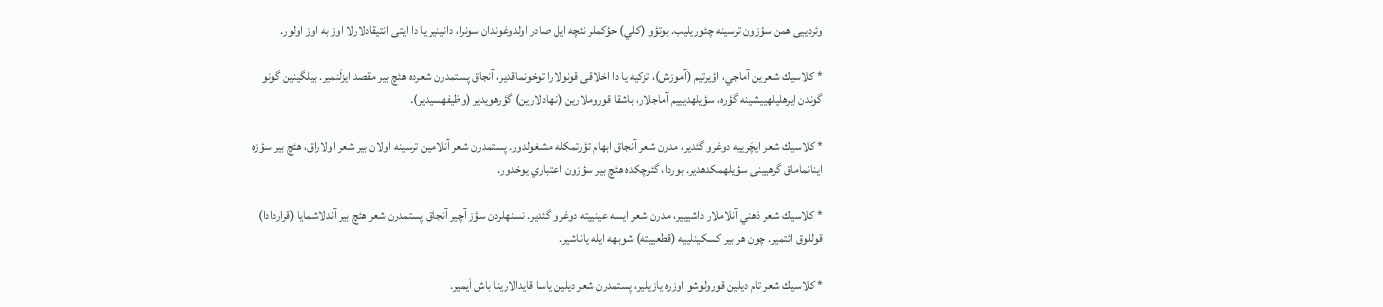وئردییی همن سؤزون ترسینه چئوريليب. بوتؤو (كلي) حؤكملر نئچه ايل صادر اولدوغوندان سونرا، دانینير يا دا ایتی انتیقادلارلا اوز به اوز اولور.

* كلاسيك شعرين آماجي، اؤیرتیم (آموزش)، تزكيه يا دا اخلاقی قونولارا توخونماقدیر، آنجاق پستمدرن شعرده هئچ بير مقصد ايزلَنمير. بیلگینین گونو گوندن ایرهلیلهییشینه گؤره، سؤیلهدیییم آماجلار، باشقا قوروملارین (نهادلارین) گؤرهویدیر (وظیفهسیدیر).

* كلاسيك شعر ايچَريیه دوغرو گئدير، مدرن شعر آنجاق ابهام تؤرتمکله مشغولدور. پستمدرن شعر آنلامین ترسینه اولان بير شعر اولاراق، هئچ بير سؤزه اينانماماق گرهیینی سؤیلهمکدهدیر. بوردا، گئرچکده هئچ بیر سؤزون اعتباري يوخدور.

* كلاسيك شعر ذهني آنلاملار داشييیر، مدرن شعر ايسه عينييته دوغرو گئدير. نسنهلردن سؤز آچير آنجاق پستمدرن شعر هئچ بير آندلاشمايا (قراردادا) قوللوق ائتمير. چون هر بیر کسکینلییه (قطعییته) شوبهه ایله یاناشیر.

* كلاسيك شعر تام ديلين قورولوشو اوزره يازيلير، پستمدرن شعر ديلين یاسا قایدالارینا باش اَیمير.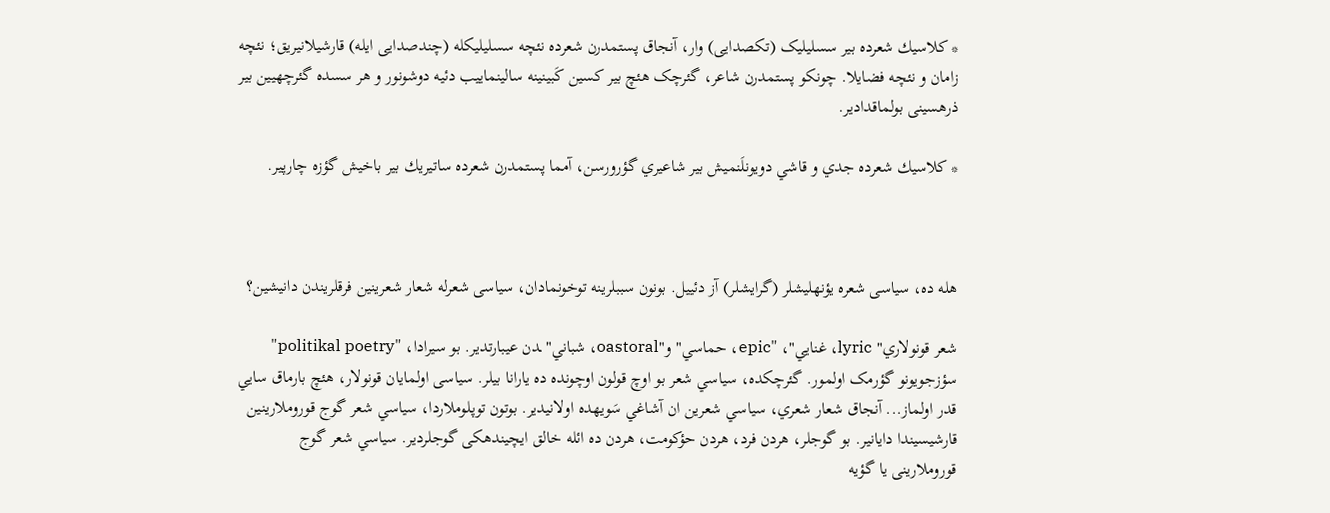* كلاسيك شعرده بير سسلیلیک (تکصدایی) وار، آنجاق پستمدرن شعرده نئچه سسلیلیکله (چندصدایی ایله) قارشیلانیریق؛ نئچه زامان و نئچه فضایلا. چونكو پستمدرن شاعر، گئرچک هئچ بیر كسين کَبینینه سالینماییب دئیه دوشونور و هر سسده گئرچهیین بير ذرهسینی بولماقدادیر.

* كلاسيك شعرده جدي و قاشي دویونلَنميش بير شاعیري گؤرورسن، آمما پستمدرن شعرده ساتيريك بير باخيش گؤزه چارپير.



هله ده، سیاسی شعره یؤنهلیشلر (گرایشلر) آز دئییل. بونون سببلرینه توخونمادان، سیاسی شعرله شعار شعرینین فرقلریندن دانیشین؟

شعر قونولاري" lyric، غنايي"، "epic، حماسي" و"oastoral، شباني"ـدن عیبارتدير. بو سیرادا، "politikal poetry" سؤزجویونو گؤرمک اولمور. گئرچکده، سياسي شعر بو اوچ قولون اوچونده ده يارانا بيلر. سیاسی اولمایان قونولار، هئچ بارماق سايي قدر اولماز... آنجاق شعار شعري، سياسي شعرين ان آشاغي سَویهده اولانيدير. بوتون توپلوملاردا، سياسي شعر گوج قوروملارینین قارشيسيندا دایانیر. بو گوجلر، هردن فرد، هردن حؤكومت، هردن ده ائله خالق ایچیندهکی گوجلردیر. سياسي شعر گوج قوروملارینی يا گؤیه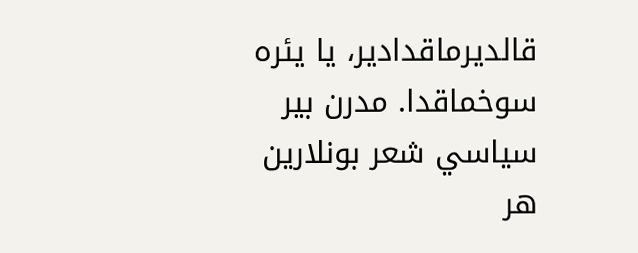قالدیرماقدادیر، يا یئره سوخماقدا. مدرن بیر سياسي شعر بونلارین هر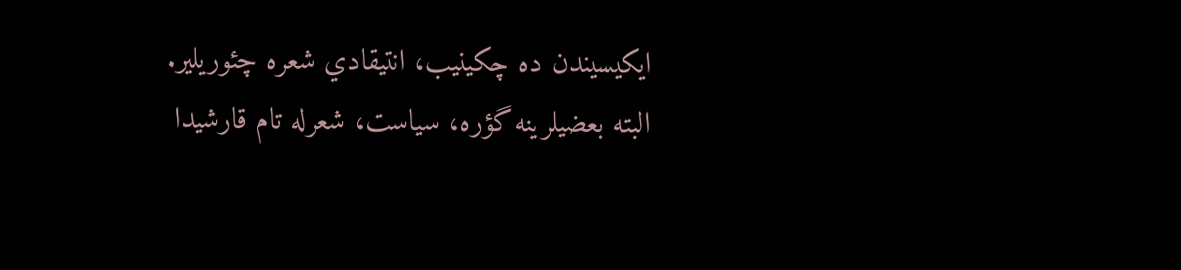ایکیسیندن ده چکینیب، انتیقادي شعره چئوريلیر. البته بعضیلرینه گؤره، سياست، شعرله تام قارشیدا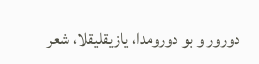دورور و بو دورومدا، یازیقلیقلا، شعر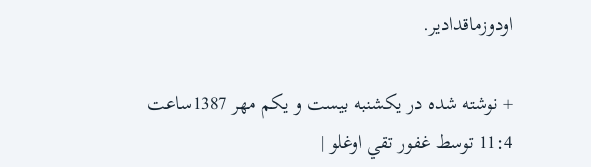اودوزماقدادیر.

+ نوشته شده در یکشنبه بیست و یکم مهر 1387ساعت 11:4 توسط غفور تقي اوغلو |